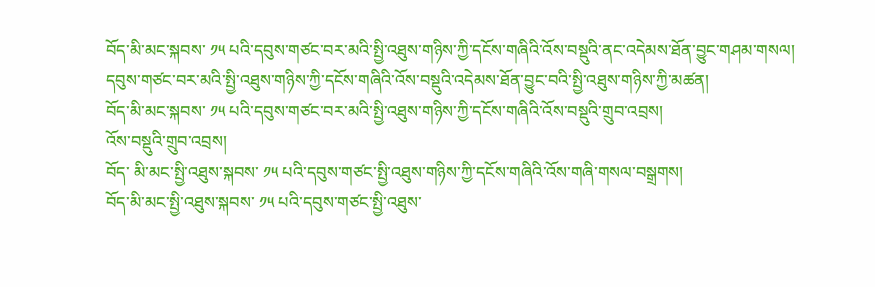བོད་མི་མང་སྐབས་ ༡༥ པའི་དབུས་གཙང་བར་མའི་སྤྱི་འཐུས་གཉིས་ཀྱི་དངོས་གཞིའི་འོས་བསྡུའི་ནང་འདེམས་ཐོན་བྱུང་གཤམ་གསལ།
དབུས་གཙང་བར་མའི་སྤྱི་འཐུས་གཉིས་ཀྱི་དངོས་གཞིའི་འོས་བསྡུའི་འདེམས་ཐོན་བྱུང་བའི་སྤྱི་འཐུས་གཉིས་ཀྱི་མཚན།
བོད་མི་མང་སྐབས་ ༡༥ པའི་དབུས་གཙང་བར་མའི་སྤྱི་འཐུས་གཉིས་ཀྱི་དངོས་གཞིའི་འོས་བསྡུའི་གྲུབ་འབྲས།
འོས་བསྡུའི་གྲུབ་འབྲས།
བོད་ མི་མང་སྤྱི་འཐུས་སྐབས་ ༡༥ པའི་དབུས་གཙང་སྤྱི་འཐུས་གཉིས་ཀྱི་དངོས་གཞིའི་འོས་གཞི་གསལ་བསྒྲགས།
བོད་མི་མང་སྤྱི་འཐུས་སྐབས་ ༡༥ པའི་དབུས་གཙང་སྤྱི་འཐུས་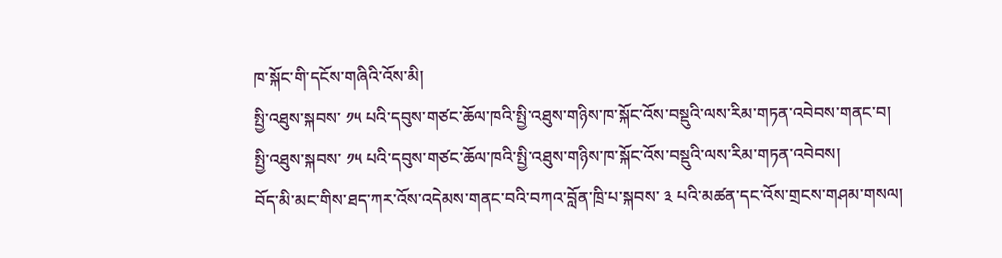ཁ་སྐོང་གི་དངོས་གཞིའི་འོས་མི།
སྤྱི་འཐུས་སྐབས་ ༡༥ པའི་དབུས་གཙང་ཆོལ་ཁའི་སྤྱི་འཐུས་གཉིས་ཁ་སྐོང་འོས་བསྡུའི་ལས་རིམ་གཏན་འབེབས་གནང་བ།
སྤྱི་འཐུས་སྐབས་ ༡༥ པའི་དབུས་གཙང་ཆོལ་ཁའི་སྤྱི་འཐུས་གཉིས་ཁ་སྐོང་འོས་བསྡུའི་ལས་རིམ་གཏན་འབེབས།
བོད་མི་མང་གིས་ཐད་ཀར་འོས་འདེམས་གནང་བའི་བཀའ་བློན་ཁྲི་པ་སྐབས་ ༣ པའི་མཚན་དང་འོས་གྲངས་གཤམ་གསལ།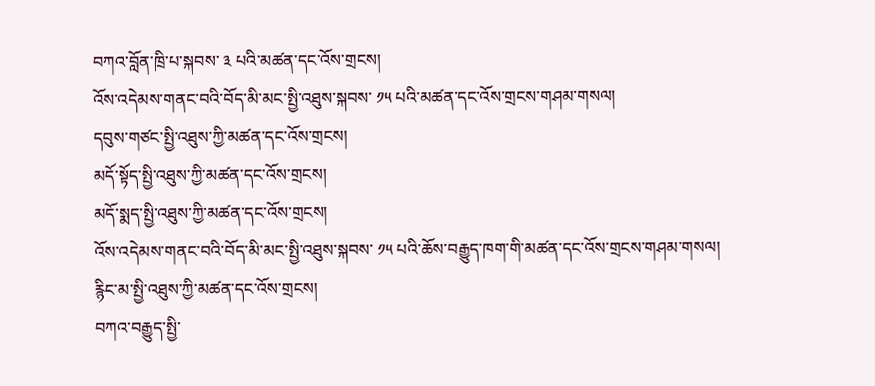བཀའ་བློན་ཁྲི་པ་སྐབས་ ༣ པའི་མཚན་དང་འོས་གྲངས།
འོས་འདེམས་གནང་བའི་བོད་མི་མང་སྤྱི་འཐུས་སྐབས་ ༡༥ པའི་མཚན་དང་འོས་གྲངས་གཤམ་གསལ།
དབུས་གཙང་སྤྱི་འཐུས་ཀྱི་མཚན་དང་འོས་གྲངས།
མདོ་སྟོད་སྤྱི་འཐུས་ཀྱི་མཚན་དང་འོས་གྲངས།
མདོ་སྨད་སྤྱི་འཐུས་ཀྱི་མཚན་དང་འོས་གྲངས།
འོས་འདེམས་གནང་བའི་བོད་མི་མང་སྤྱི་འཐུས་སྐབས་ ༡༥ པའི་ཆོས་བརྒྱུད་ཁག་གི་མཚན་དང་འོས་གྲངས་གཤམ་གསལ།
རྙིང་མ་སྤྱི་འཐུས་ཀྱི་མཚན་དང་འོས་གྲངས།
བཀའ་བརྒྱུད་སྤྱི་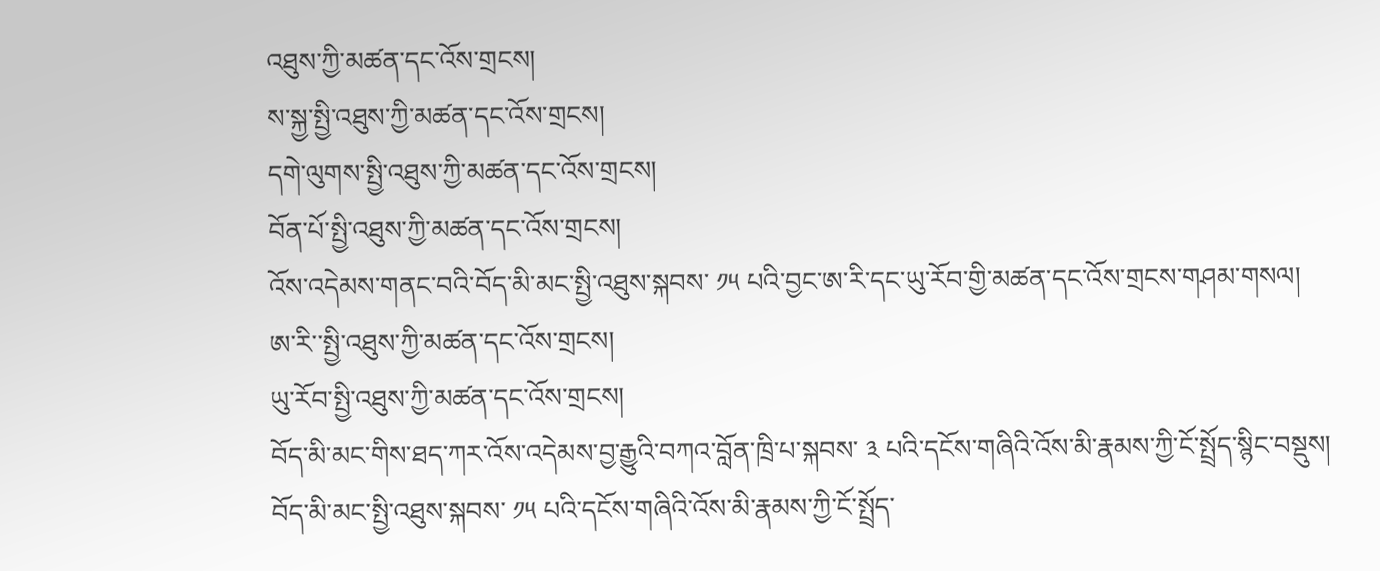འཐུས་ཀྱི་མཚན་དང་འོས་གྲངས།
ས་སྐྱ་སྤྱི་འཐུས་ཀྱི་མཚན་དང་འོས་གྲངས།
དགེ་ལུགས་སྤྱི་འཐུས་ཀྱི་མཚན་དང་འོས་གྲངས།
བོན་པོ་སྤྱི་འཐུས་ཀྱི་མཚན་དང་འོས་གྲངས།
འོས་འདེམས་གནང་བའི་བོད་མི་མང་སྤྱི་འཐུས་སྐབས་ ༡༥ པའི་བྱང་ཨ་རི་དང་ཡུ་རོབ་གྱི་མཚན་དང་འོས་གྲངས་གཤམ་གསལ།
ཨ་རི་་སྤྱི་འཐུས་ཀྱི་མཚན་དང་འོས་གྲངས།
ཡུ་རོབ་སྤྱི་འཐུས་ཀྱི་མཚན་དང་འོས་གྲངས།
བོད་མི་མང་གིས་ཐད་ཀར་འོས་འདེམས་བྱ་རྒྱུའི་བཀའ་བློན་ཁྲི་པ་སྐབས་ ༣ པའི་དངོས་གཞིའི་འོས་མི་རྣམས་ཀྱི་ངོ་སྤྲོད་སྙིང་བསྡུས།
བོད་མི་མང་སྤྱི་འཐུས་སྐབས་ ༡༥ པའི་དངོས་གཞིའི་འོས་མི་རྣམས་ཀྱི་ངོ་སྤྲོད་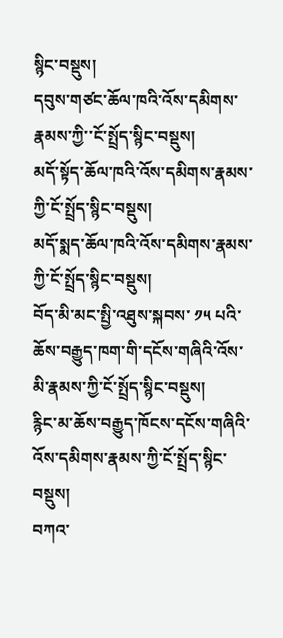སྙིང་བསྡུས།
དབུས་གཙང་ཆོལ་ཁའི་འོས་དམིགས་རྣམས་ཀྱི་་ངོ་སྤྲོད་སྙིང་བསྡུས།
མདོ་སྟོད་ཆོལ་ཁའི་འོས་དམིགས་རྣམས་ཀྱི་ངོ་སྤྲོད་སྙིང་བསྡུས།
མདོ་སྨད་ཆོལ་ཁའི་འོས་དམིགས་རྣམས་ཀྱི་ངོ་སྤྲོད་སྙིང་བསྡུས།
བོད་མི་མང་སྤྱི་འཐུས་སྐབས་ ༡༥ པའི་ཆོས་བརྒྱུད་ཁག་གི་དངོས་གཞིའི་འོས་མི་རྣམས་ཀྱི་ངོ་སྤྲོད་སྙིང་བསྡུས།
རྙིང་མ་ཆོས་བརྒྱུད་ཁོངས་དངོས་གཞིའི་འོས་དམིགས་རྣམས་ཀྱི་ངོ་སྤྲོད་སྙིང་བསྡུས།
བཀའ་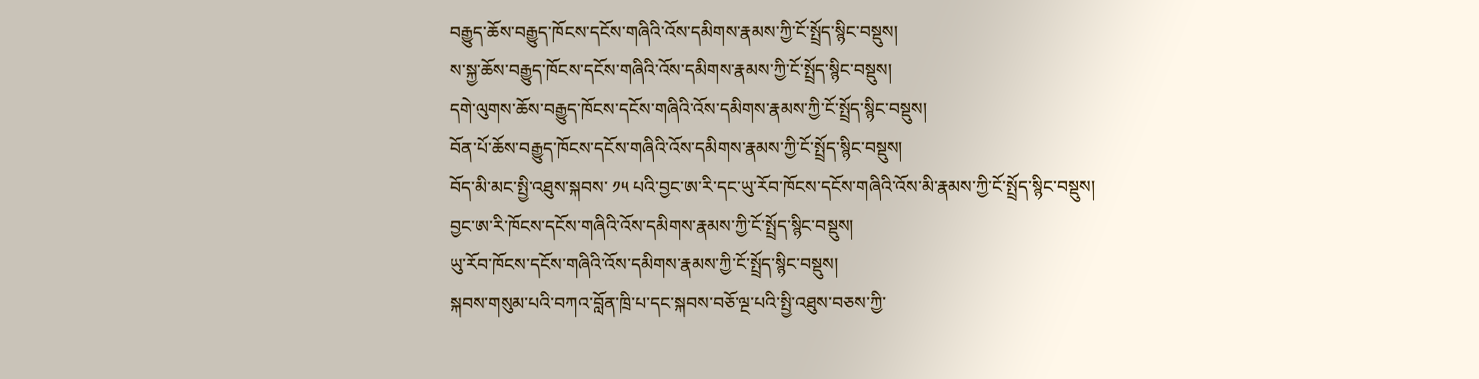བརྒྱུད་ཆོས་བརྒྱུད་ཁོངས་དངོས་གཞིའི་འོས་དམིགས་རྣམས་ཀྱི་ངོ་སྤྲོད་སྙིང་བསྡུས།
ས་སྐྱ་ཆོས་བརྒྱུད་ཁོངས་དངོས་གཞིའི་འོས་དམིགས་རྣམས་ཀྱི་ངོ་སྤྲོད་སྙིང་བསྡུས།
དགེ་ལུགས་ཆོས་བརྒྱུད་ཁོངས་དངོས་གཞིའི་འོས་དམིགས་རྣམས་ཀྱི་ངོ་སྤྲོད་སྙིང་བསྡུས།
བོན་པོ་ཆོས་བརྒྱུད་ཁོངས་དངོས་གཞིའི་འོས་དམིགས་རྣམས་ཀྱི་ངོ་སྤྲོད་སྙིང་བསྡུས།
བོད་མི་མང་སྤྱི་འཐུས་སྐབས་ ༡༥ པའི་བྱང་ཨ་རི་དང་ཡུ་རོབ་ཁོངས་དངོས་གཞིའི་འོས་མི་རྣམས་ཀྱི་ངོ་སྤྲོད་སྙིང་བསྡུས།
བྱང་ཨ་རི་ཁོངས་དངོས་གཞིའི་འོས་དམིགས་རྣམས་ཀྱི་ངོ་སྤྲོད་སྙིང་བསྡུས།
ཡུ་རོབ་ཁོངས་དངོས་གཞིའི་འོས་དམིགས་རྣམས་ཀྱི་ངོ་སྤྲོད་སྙིང་བསྡུས།
སྐབས་གསུམ་པའི་བཀའ་བློན་ཁྲི་པ་དང་སྐབས་བཅོ་ལྔ་པའི་སྤྱི་འཐུས་བཅས་ཀྱི་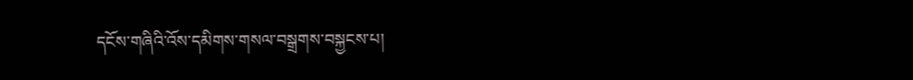དངོས་གཞིའི་འོས་དམིགས་གསལ་བསྒྲགས་བསྐྱངས་པ།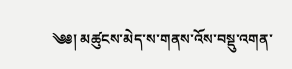༄༅། མཚུངས་མེད་ས་གནས་འོས་བསྡུ་འགན་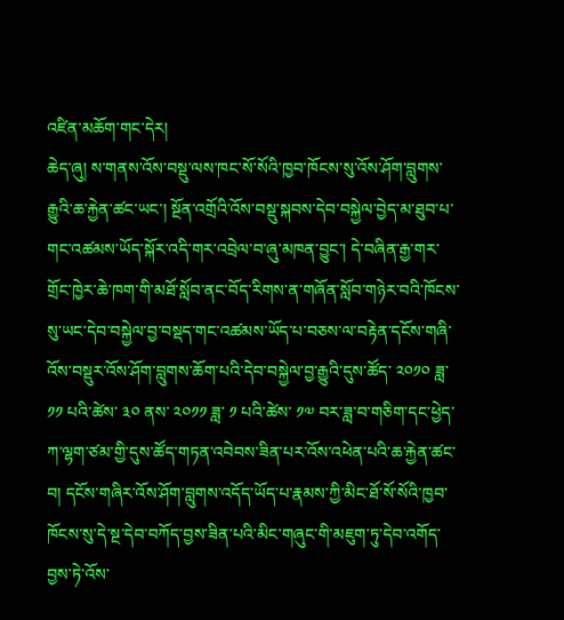འཛིན་མཆོག་གང་དེར།
ཆེད་ཞུ། ས་གནས་འོས་བསྡུ་ལས་ཁང་སོ་སོའི་ཁྱབ་ཁོངས་སུ་འོས་ཤོག་བླུགས་རྒྱུའི་ཆ་རྐྱེན་ཚང་ཡང་། སྔོན་འགྲོའི་འོས་བསྡུ་སྐབས་དེབ་བསྐྱེལ་བྱེད་མ་ཐུབ་པ་གང་འཚམས་ཡོད་སྐོར་འདི་གར་འབྲེལ་བ་ཞུ་མཁན་བྱུང་། དེ་བཞིན་རྒྱ་གར་གྲོང་ཁྱེར་ཆེ་ཁག་གི་མཐོ་སློབ་ནང་བོད་རིགས་ན་གཞོན་སློབ་གཉེར་བའི་ཁོངས་སུ་ཡང་དེབ་བསྐྱེལ་བྱ་བསྡད་གང་འཚམས་ཡོད་པ་བཅས་ལ་བརྟེན་དངོས་གཞི་འོས་བསྡུར་འོས་ཤོག་བླུགས་ཆོག་པའི་དེབ་བསྐྱེལ་བྱ་རྒྱུའི་དུས་ཚོད་ ༢༠༡༠ ཟླ་ ༡༡ པའི་ཚེས་ ༣༠ ནས་ ༢༠༡༡ ཟླ་ ༡ པའི་ཚེས་ ༡༧ བར་ཟླ་བ་གཅིག་དང་ཕྱེད་ཀ་ལྷག་ཙམ་གྱི་དུས་ཚོད་གཏན་འབེབས་ཟིན་པར་འོས་འཕེན་པའི་ཆ་རྐྱེན་ཚང་བ། དངོས་གཞིར་འོས་ཤོག་བླུགས་འདོད་ཡོད་པ་རྣམས་ཀྱི་མིང་ཐོ་སོ་སོའི་ཁྱབ་ཁོངས་སུ་དེ་སྔ་དེབ་བཀོད་བྱས་ཟིན་པའི་མིང་གཞུང་གི་མཇུག་ཏུ་དེབ་འགོད་བྱས་ཏེ་འོས་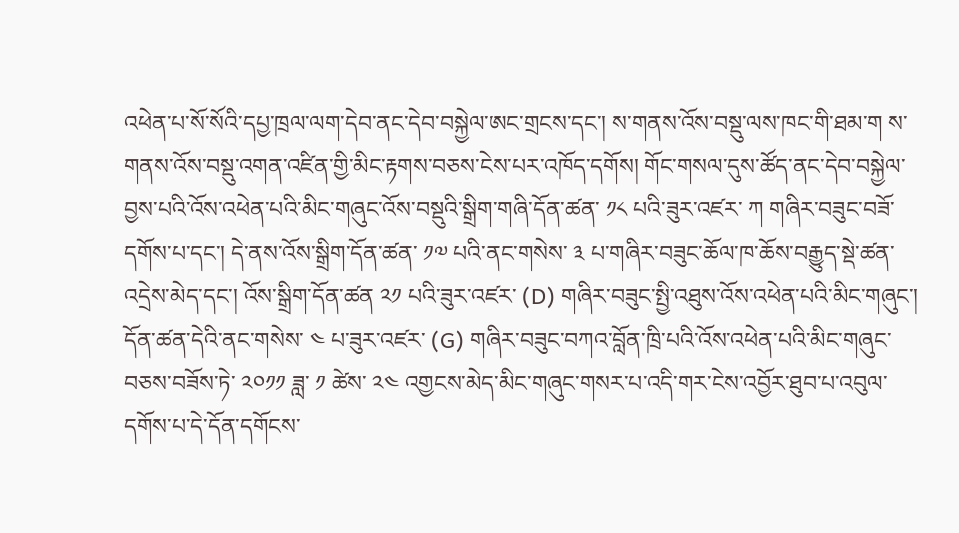འཕེན་པ་སོ་སོའི་དཔྱ་ཁྲལ་ལག་དེབ་ནང་དེབ་བསྐྱེལ་ཨང་གྲངས་དང་། ས་གནས་འོས་བསྡུ་ལས་ཁང་གི་ཐམ་ག ས་གནས་འོས་བསྡུ་འགན་འཛིན་གྱི་མིང་རྟགས་བཅས་ངེས་པར་འཁོད་དགོས། གོང་གསལ་དུས་ཚོད་ནང་དེབ་བསྐྱེལ་བྱས་པའི་འོས་འཕེན་པའི་མིང་གཞུང་འོས་བསྡུའི་སྒྲིག་གཞི་དོན་ཚན་ ༡༨ པའི་ཟུར་འཛར་ ཀ གཞིར་བཟུང་བཟོ་དགོས་པ་དང་། དེ་ནས་འོས་སྒྲིག་དོན་ཚན་ ༡༧ པའི་ནང་གསེས་ ༣ པ་གཞིར་བཟུང་ཆོལ་ཁ་ཆོས་བརྒྱུད་སྡེ་ཚན་འདྲེས་མེད་དང་། འོས་སྒྲིག་དོན་ཚན ༢༡ པའི་ཟུར་འཛར་ (D) གཞིར་བཟུང་སྤྱི་འཐུས་འོས་འཕེན་པའི་མིང་གཞུང་། དོན་ཚན་དེའི་ནང་གསེས་ ༤ པ་ཟུར་འཛར་ (G) གཞིར་བཟུང་བཀའ་བློན་ཁྲི་པའི་འོས་འཕེན་པའི་མིང་གཞུང་བཅས་བཟོས་ཏེ་ ༢༠༡༡ ཟླ་ ༡ ཚེས་ ༢༤ འགྱངས་མེད་མིང་གཞུང་གསར་པ་འདི་གར་ངེས་འབྱོར་ཐུབ་པ་འབུལ་དགོས་པ་དེ་དོན་དགོངས་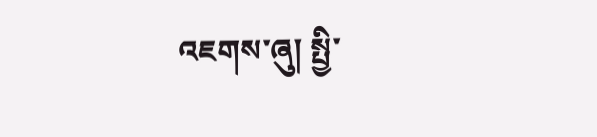འཇགས་ཞུ། སྤྱི་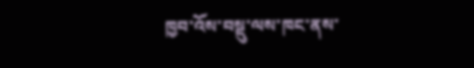ཁྱབ་འོས་བསྡུ་ལས་ཁང་ནས་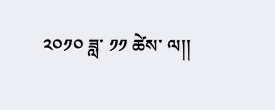༢༠༡༠ ཟླ་ ༡༡ ཚེས་ ལ།།